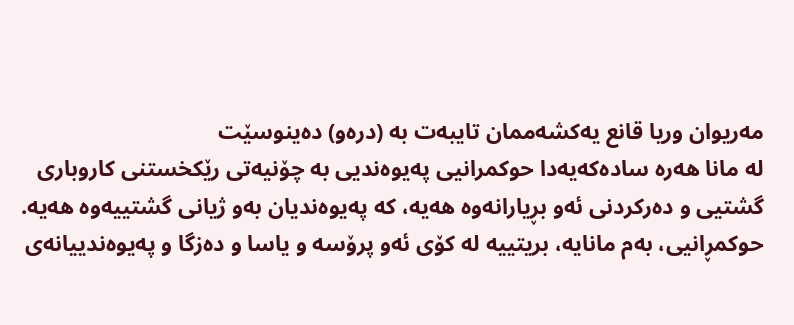مەریوان وریا قانع یەكشەممان تایبەت بە (درەو) دەینوسێت
لە مانا هەرە سادەکەیەدا حوکمرانیی پەیوەندیی بە چۆنیەتی رێکخستنی کاروباری گشتیی و دەرکردنی ئەو بڕیارانەوە هەیە، کە پەیوەندیان بەو ژیانی گشتییەوە هەیە. حوکمڕانیی، بەم مانایە، بریتییە لە کۆی ئەو پرۆسە و یاسا و دەزگا و پەیوەندییانەی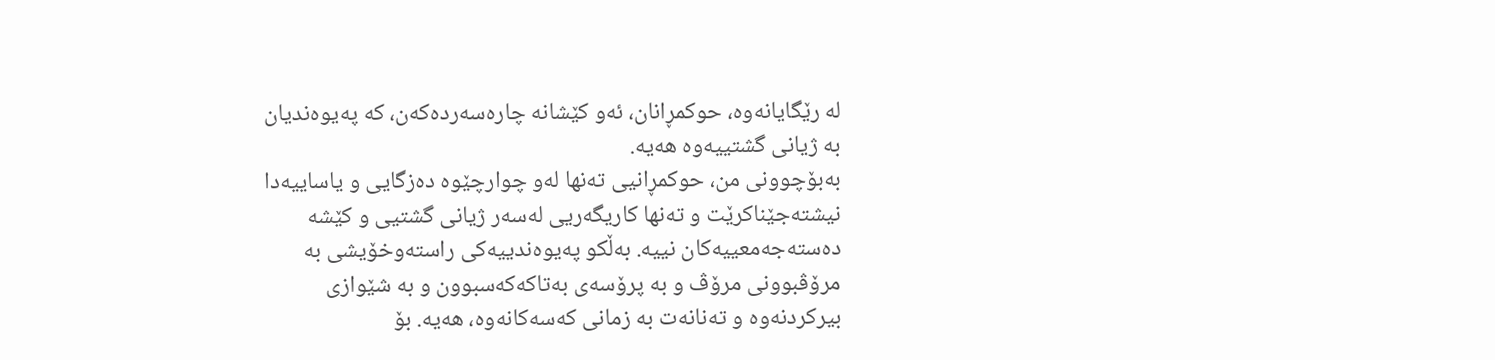لە رێگایانەوە، حوکمڕانان، ئەو کێشانە چارەسەردەکەن، کە پەیوەندیان بە ژیانی گشتییەوە هەیە.
بەبۆچوونی من، حوکمڕانیی تەنها لەو چوارچێوە دەزگایی و یاساییەدا نیشتەجێناکرێت و تەنها کاریگەریی لەسەر ژیانی گشتیی و کێشە دەستەجەمعییەکان نییە. بەڵکو پەیوەندییەکی راستەوخۆیشی بە مرۆڤبوونی مرۆڤ و بە پرۆسەی بەتاکەکەسبوون و بە شێوازی بیرکردنەوە و تەنانەت بە زمانی کەسەکانەوە، هەیە. بۆ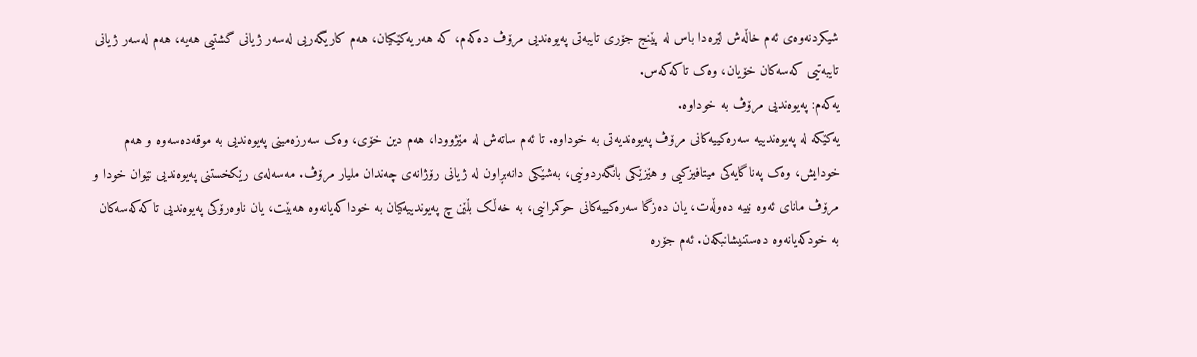شیکردنەوەی ئەم خاڵەش لێرەدا باس لە پێنج جۆری تایبەتی پەیوەندیی مرۆڤ دەکەم، کە هەریەکێکیان، هەم کاریگەریی لەسەر ژیانی گشتیی هەیە، هەم لەسەر ژیانی تایبەتیی کەسەکان خۆیان، وەک تاکەکەس.
یەکەم: پەیوەندیی مرۆڤ بە خوداوە.
یەکێکە لە پەیوەندییە سەرەکییەکانی مرۆڤ پەیوەندیەتی بە خوداوە. تا ئەم ساتەش لە مێژوودا، هەم دین خۆی، وەک سەرزەمینی پەیوەندیی بە موقەدەسەوە و هەم خودایش، وەک پەناگایەکی میتافیزکیی و هێزێکی بانگەردونیی، بەشێکی دانەبڕاون لە ژیانی رۆژانەی چەندان ملیار مرۆڤ. مەسەلەی رێکخستنی پەیوەندیی نێوان خودا و مرۆڤ مانای ئەوە نییە دەوڵەت، یان دەزگا سەرەکییەکانی حوکمرانیی، بە خەڵک بڵێن چ پەیوندییەکیان بە خوداکەیانەوە هەبێت، یان ناوەرۆکی پەیوەندیی تاکەکەسەکان بە خودکەیانەوە دەستنیشانبکەن. ئەم جۆرە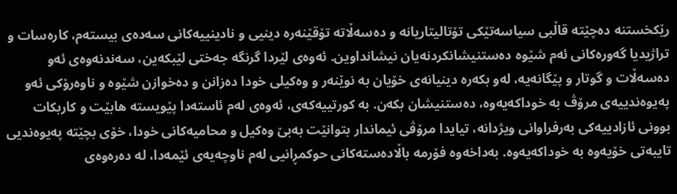رێکخستنە دەچێتە قاڵبی سیاسەتێکی تۆتالیتاریانە و دەسەڵاتە تۆقێنەرە دینیی و نادینییەکانی سەدەی بیستەم، کارەسات و تراژیدیا گەورەکانی ئەم شێوە دەستنیشانکردنەیان نیشانداوین. ئەوەی لێردا گرنگە جەختی لێبکەین، سەندنەوەی ئەو دەسەڵات و گوتار و پێگانەیە، لەو بکەرە دینیانەی خۆیان بە نوێنەر و وەکیلی خودا دەزانن و دەخوازن شێوە و ناوەرۆکی ئەو پەیوەندییەی مرۆڤ بە خوداکەیەوە، دەستنیشان بکەن. بە کورتییەکەی، ئەوەی لەم ئاستەدا پێویستە هابێت و کاربکات بوونی ئازادییەکی بەرفراوانی ویژدانە، تیایدا مرۆڤی ئیماندار بتوانێت بەبێ وەکیل و محامیەکانی خودا، خۆی بچێتە پەیوەندیی تایبەتی خۆیەوە بە خوداکەیەوە. بەداخەوە فۆرمە باڵادەستەکانی حوکمڕانیی لەم ناوچەیەی ئێمەدا، لە دەرەوەی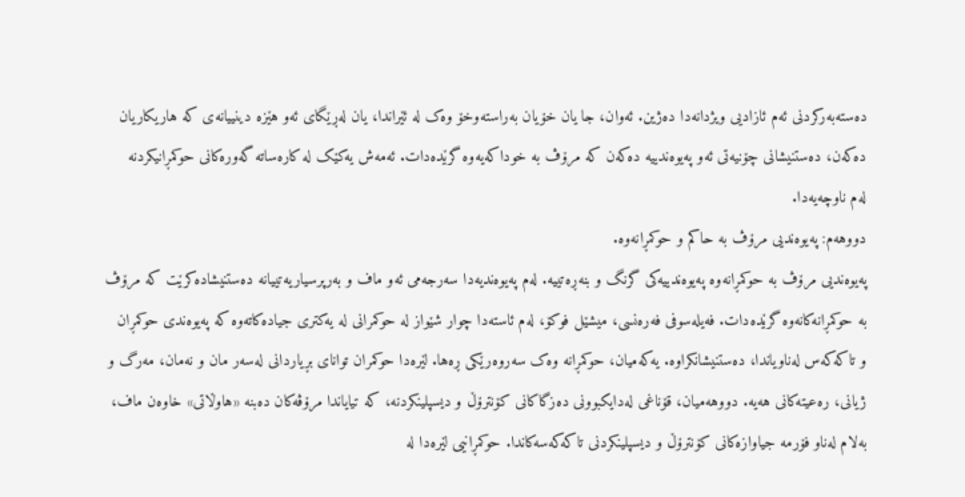دەستەبەرکردنی ئەم ئازادیی ویژدانەدا دەژین. ئەوان، جا یان خۆیان بەراستەوخۆ وەک لە ئێراندا، یان لەڕێگای ئەو هێزە دینییانەی کە هاریکاریان دەکەن، دەستنیشانی چۆنیەتی ئەو پەیوەندییە دەکەن کە مرۆڤ بە خوداکەیەوە گرێدەدات. ئەمەش یەکێک لە کارەساتە گەورەکانی حوکمڕانیکردنە لەم ناوچەیەدا.
دووهەم: پەیوەندیی مرۆڤ بە حاکم و حوکمڕانەوە.
پەیوەندیی مرۆڤ بە حوکمڕانەوە پەیوەندییەکی گرنگ و بنەڕەتییە. لەم پەیوەندیەدا سەرجەمی ئەو ماف و بەرپرسیاریەتییانە دەستنیشادەکرێت کە مرۆڤ بە حوکمڕانەکانەوە گرێدەدات. فەیلەسوفی فەرەنسی، میشێل فوکۆ، لەم ئاستەدا چوار شێواز لە حوکمرانی لە یەکتری جیادەکاتەوە کە پەیوەندی حوکمڕان و تاکەکەس لەناویاندا، دەستنیشانکراوە. یەکەمیان، حوکمڕانە وەک سەروەرێکی ڕەها. لێرەدا حوکمران توانای بڕیاردانی لەسەر مان و نەمان، مەرگ و ژیانی، رەعیتەکانی هەیە. دووهەمیان، قۆناغی لەدایکبوونی دەزگاکانی کۆنترۆڵ و دیسپلینکردنە، کە تیایاندا مرۆڤەکان دەبنە «هاوڵاتی» خاوەن ماف، بەلام لەناو فۆرمە جیاوازەکانی کۆنترۆڵ و دیسپلینکردنی تاکەکەسەکاندا. حوکمڕانیی لێرەدا لە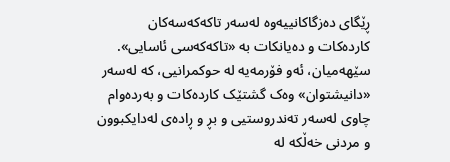ڕێگای دەزگاکانییەوە لەسەر تاکەکەسەکان کاردەکات و دەیانکات بە «تاکەکەسی ئاسایی». سێهەمیان، ئەو فۆرمەیە لە حوکمرانیی، کە لەسەر «دانیشتوان» وەک گشتێک کاردەکات و بەردەوام چاوی لەسەر تەندروستیی و بڕ و ڕادەی لەدایکبوون و مردنی خەڵکە لە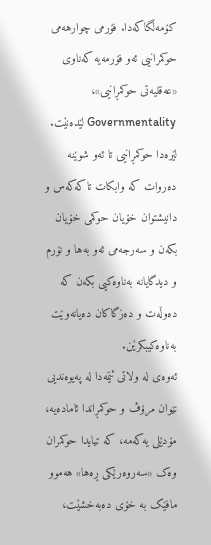کۆمەڵگاکەدا. فۆرمی چوارهەمی حوکمرانیی ئەو فۆرمەیە کەناوی «عەقلیەتی حوکمڕانیی»، Governmentality لێدەنێت. لێرەدا حوکمڕانیی تا ئەو شوێنە دەروات کە وابکات تاکەکەس و دانیشتوان خۆیان حوکمی خۆیان بکەن و سەرجەمی ئەو بەها و نۆرم و دیدگایانە بەناوەکیی بکەن کە دەوڵەت و دەزگاکان دەیانەوێت بەناوەکیبکرێن.
ئەوەی لە ولاتی ئێمەدا لە پەیوەندیی نێوان مرۆڤ و حوکمڕاندا ئامادەیە، مۆدێلی یەکەمە، کە تیایدا حوکمران وەک «سەروەرێکی ڕەها» هەموو مافێک بە خۆی دەبەخشێت،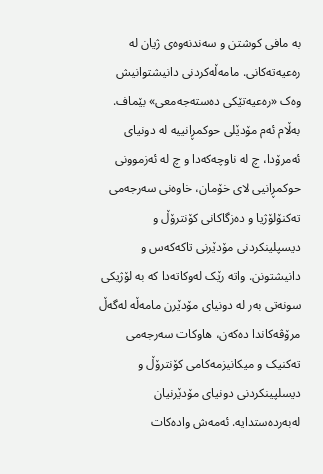بە مافی کوشتن و سەندنەوەی ژیان لە رەعیەتەکانی. مامەڵەکردنی دانیشتوانیش وەک «رەعیەتێکی دەستەجەمعی» بێماف. بەڵام ئەم مۆدێلی حوکمڕانییە لە دونیای ئەمرۆدا، چ لە ناوچەکەدا و چ لە ئەزموونی حوکمڕانیی لای خۆمان، خاوەنی سەرجەمی تەکنۆلۆژیا و دەزگاکانی کۆنترۆڵ و دیسپلینکردنی مۆدێرنی تاکەکەس و دانیشتونن. واتە رێک لەوکاتەدا کە بە لۆژیکی سونەتی بەر لە دونیای مۆدێرن مامەڵە لەگەڵ مرۆڤەکاندا دەکەن، هاوکات سەرجەمی تەکنیک و میکانیزمەکامی کۆنترۆڵ و دیسلپینکردنی دونیای مۆدێرنیان لەبەردەستدایە. ئەمەش وادەکات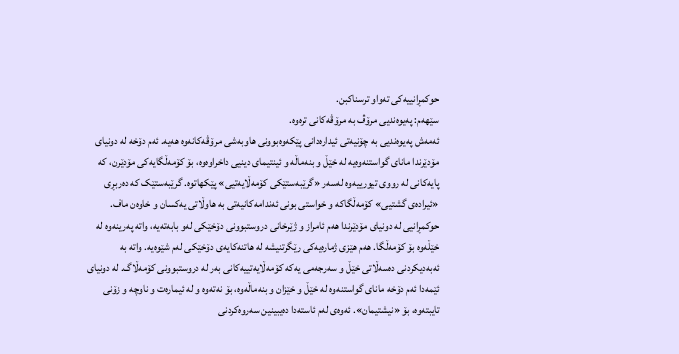حوکمڕانییەکی تەواو ترسناکبن.
سێهەم: پەیوەندیی مرۆڤ بە مرۆڤەکانی ترەوە.
ئەمەش پەیوەندیی بە چۆنیەتی ئیدارەدانی پێکەوەبوونی هاوبەشی مرۆڤەکانەوە هەیە. ئەم دۆخە لە دونیای مۆدێرندا مانای گواستنەوەیە لە خێڵ و بنەماڵە و ئینتیمای دینیی داخراوەوە، بۆ کۆمەڵگایەکی مۆدێرن، کە پایەکانی لە رووی تیورییەوە لەسەر «گرێبەستێکی کۆمەڵایەتیی» پێکهاتوە. گرێبەستێک کە دەربڕی «ئیرادەی گشتیی» کۆمەڵگاکە و خواستی بونی ئەندامەکانیەتی بە هاوڵاتی یەکسان و خاوەن ماف. حوکمڕانیی لە دونیای مۆدێرندا هەم ئامراز و ژێرخانی دروستبوونی دۆخێکی لەو بابەتەیە، واتە پەرینەوە لە خێڵەوە بۆ کۆمەڵگا. هەم هێزی ژمارەیەکی رێگرتنیشە لە هاتنەکایەی دۆخێکی لەم شێوەیە. واتە بە ئەبەدیکردنی دەسەڵاتی خێڵ و سەرجەمی یەکە کۆمەڵایەتییەکانی بەر لە دروستبوونی کۆمەڵاگ. لە دونیای ئێمەدا ئەم دۆخە مانای گواستنەوە لە خێڵ و خێزان و بنەماڵەوە، بۆ نەتەوە و لە ئیمارەت و ناوچە و زۆنی تایبتەوە، بۆ «نیشتیمان». ئەوەی لەم ئاستەدا دەیبینین سەروەکردنی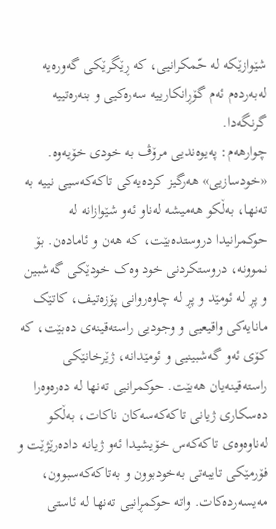شێوازێکە لە حّمکرانیی، کە ڕێگرێکی گەورەیە لەبەردەم ئەم گۆڕانکارییە سەرەکیی و بنەرەتییە گرنگەدا.
چوارهەم: پەیوەندیی مرۆڤ بە خودی خۆیەوە.
«خودسازیی» هەرگیز کردەیەکی تاکەکەسیی نییە بە تەنها، بەڵکو هەمیشە لەناو ئەو شێوازانە لە حوکمرانیدا دروستدەبێت، کە هەن و ئامادەن. بۆ نموونە، دروستکردنی خود وەک خودێکی گەشبین و پڕ لە ئومێد و پڕ لە چاوەروانی پۆزەتیف، کاتێک مانایەکی واقیعیی و وجودیی راستەقینەی دەبێت، کە کۆی ئەو گەشبینیی و ئومێدانە، ژێرخانێکی راستەقینەیان هەبێت. حوکمرانیی تەنها لە دەرەوەرا دەسکاری ژیانی تاکەکەسەکان ناکات، بەڵکو لەناوەوەی تاکەکەس خۆیشیدا ئەو ژیانە دادەرێژێت و فۆرمێکی تایبەتی بەخودبوون و بەتاکەکەسبوون، مەیسەردەکات. واتە حوکمڕانیی تەنها لە ئاستی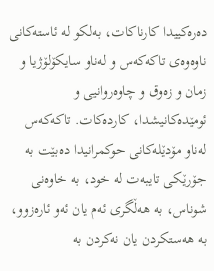دەرەکییدا کارناکات، بەلکو لە ئاستەکانی ناوەوەی تاکەکەس و لەناو سایکۆلۆژیا و زمان و زەوق و چاوەروانیی و ئومێدەکانیشدا، کاردەکات. تاکەکەس لەناو مۆدێلەکانی حوکمرانیدا دەبێت بە جۆرێکی تایبەت لە خود، بە خاوەنی شوناس، بە هەڵگری ئەم یان ئەو ئارەزوو، بە هەستکردن یان نەکردن بە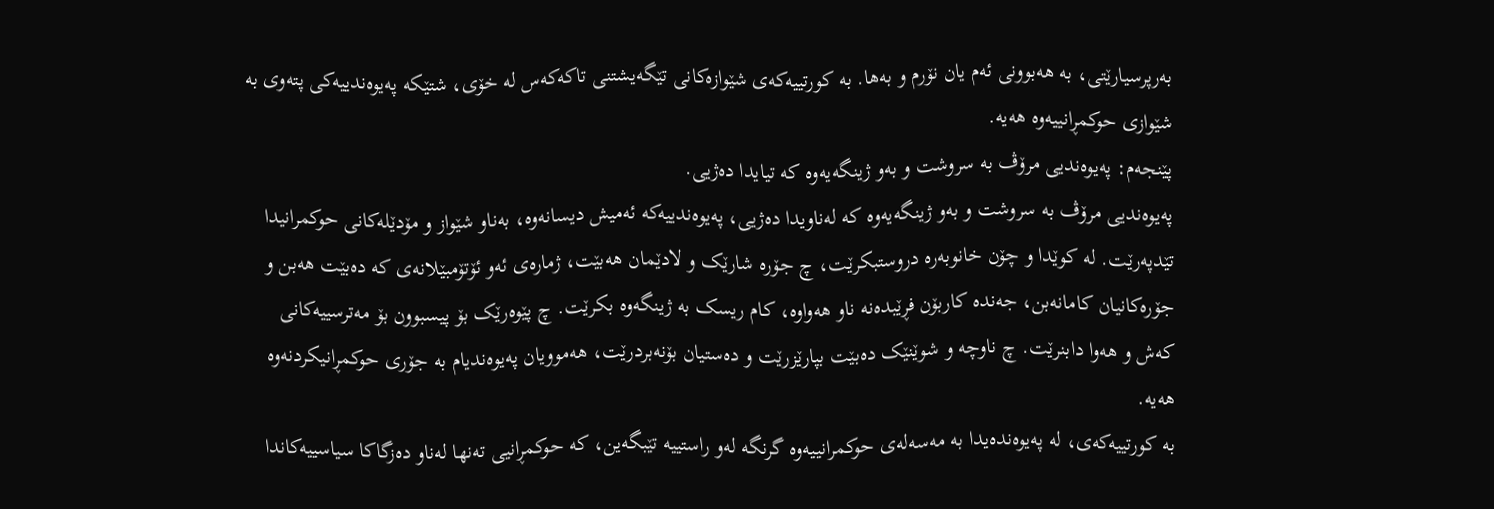بەرپرسیارێتی، بە هەبوونی ئەم یان نۆرم و بەها. بە کورتییەکەی شێوازەکانی تێگەیشتنی تاکەکەس لە خۆی، شتێکە پەیوەندییەکی پتەوی بە شێوازی حوکمڕانییەوە هەیە.
پێنجەم: پەیوەندیی مرۆڤ بە سروشت و بەو ژینگەیەوە کە تیایدا دەژیی.
پەیوەندیی مرۆڤ بە سروشت و بەو ژینگەیەوە کە لەناویدا دەژیی، پەیوەندییەکە ئەمیش دیسانەوە، بەناو شێواز و مۆدێلەکانی حوکمرانیدا تێدپەرێت. لە کوێدا و چۆن خانوبەرە دروستبکرێت، چ جۆرە شارێک و لادێمان هەبێت، ژمارەی ئەو ئۆتۆمبێلانەی کە دەبێت هەبن و جۆرەکانیان کامانەبن، جەندە کاربۆن فڕێبدەنە ناو هەواوە، کام ریسک بە ژینگەوە بکرێت. چ پێوەرێک بۆ پیسبوون بۆ مەترسییەکانی کەش و هەوا دابنرێت. چ ناوچە و شوێنێک دەبێت بپارێزرێت و دەستیان بۆنەبردرێت، هەموویان پەیوەندیام بە جۆری حوکمڕانیکردنەوە هەیە.
بە کورتییەکەی، لە پەیوەندەیدا بە مەسەلەی حوکمرانییەوە گرنگە لەو راستییە تێبگەین، کە حوكمڕانیی تەنها لەناو دەزگاکا سیاسییەکاندا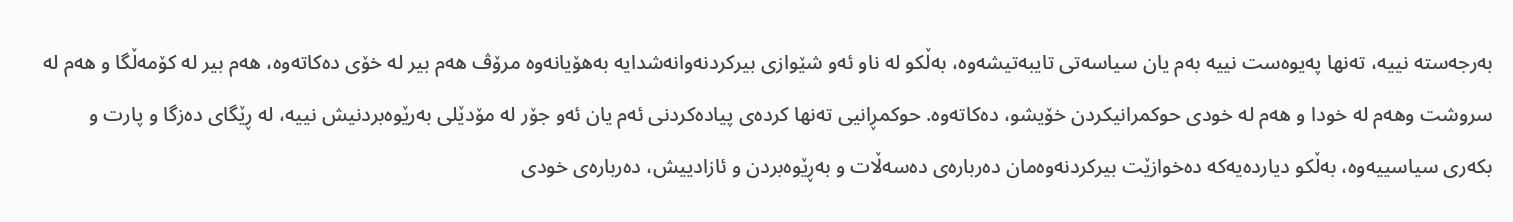بەرجەستە نییە، تەنها پەیوەست نییە بەم یان سیاسەتی تایبەتیشەوە، بەڵکو لە ناو ئەو شێوازی بیرکردنەوانەشدایە بەهۆیانەوە مرۆڤ هەم بیر لە خۆی دەکاتەوە، هەم بیر لە کۆمەڵگا و هەم لە سروشت وهەم لە خودا و هەم لە خودی حوکمرانیکردن خۆیشو، دەکاتەوە. حوکمڕانیی تەنها کردەی پیادەکردنی ئەم یان ئەو جۆر لە مۆدێلی بەرێوەبردنیش نییە، لە ڕێگای دەزگا و پارت و بکەری سیاسییەوە، بەڵکو دیاردەیەکە دەخوازێت بیرکردنەوەمان دەربارەی دەسەڵات و بەڕێوەبردن و ئازادییش، دەربارەی خودی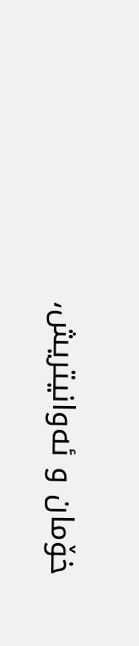خۆمان و ئەوانیتریش،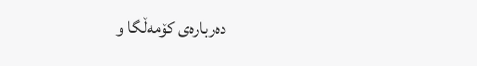دەربارەی کۆمەڵگا و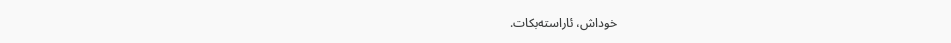خوداش، ئاراستەبکات.